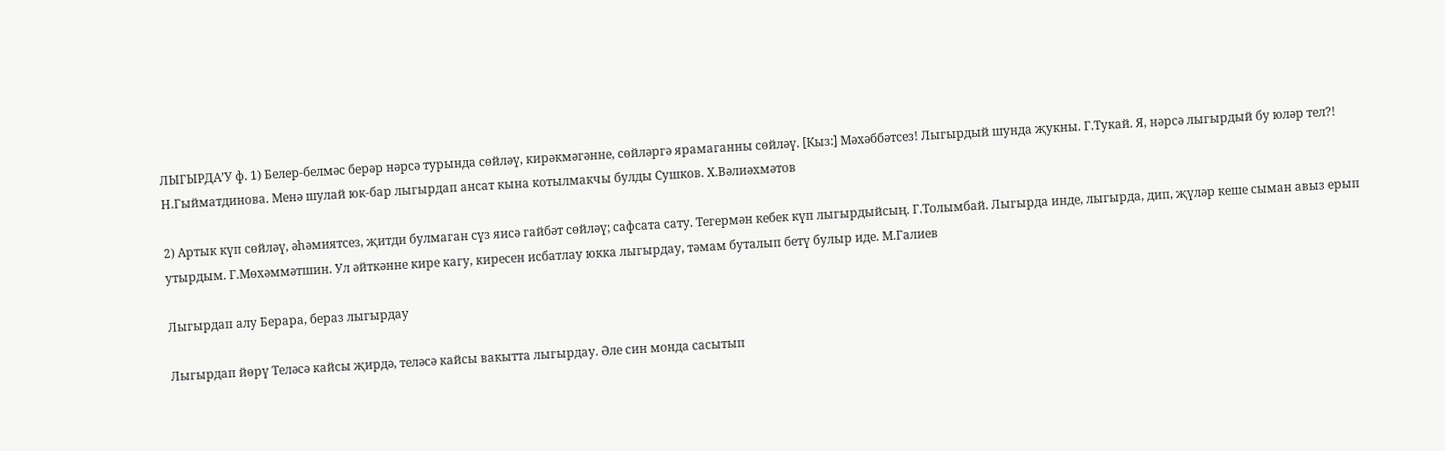ЛЫГЫРДА’У ф. 1) Белер-белмәс берәр нәрсә турында сөйләү, кирәкмәгәнне, сөйләргә ярамаганны сөйләү. [Кыз:] Мәхәббәтсез! Лыгырдый шунда җукны. Г.Тукай. Я, нәрсә лыгырдый бу юләр тел?! Н.Гыйматдинова. Менә шулай юк-бар лыгырдап ансат кына котылмакчы булды Сушков. Х.Вәлиәхмәтов

2) Артык күп сөйләү, әһәмиятсез, җитди булмаган сүз яисә гайбәт сөйләү; сафсата сату. Тегермән кебек күп лыгырдыйсың. Г.Толымбай. Лыгырда инде, лыгырда, дип, җүләр кеше сыман авыз ерып утырдым. Г.Мөхәммәтшин. Ул әйткәнне кире кагу, киресен исбатлау юкка лыгырдау, тәмам буталып бетү булыр иде. М.Галиев

Лыгырдап алу Берара, бераз лыгырдау

Лыгырдап йөрү Теләсә кайсы җирдә, теләсә кайсы вакытта лыгырдау. Әле син монда сасытып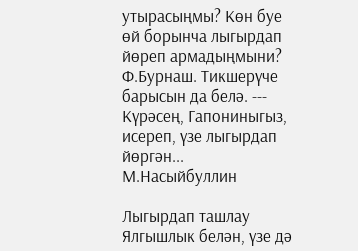утырасыңмы? Көн буе өй борынча лыгырдап йөреп армадыңмыни? Ф.Бурнаш. Тикшерүче барысын да белә. --- Күрәсең, Гапониныгыз, исереп, үзе лыгырдап йөргән... М.Насыйбуллин

Лыгырдап ташлау Ялгышлык белән, үзе дә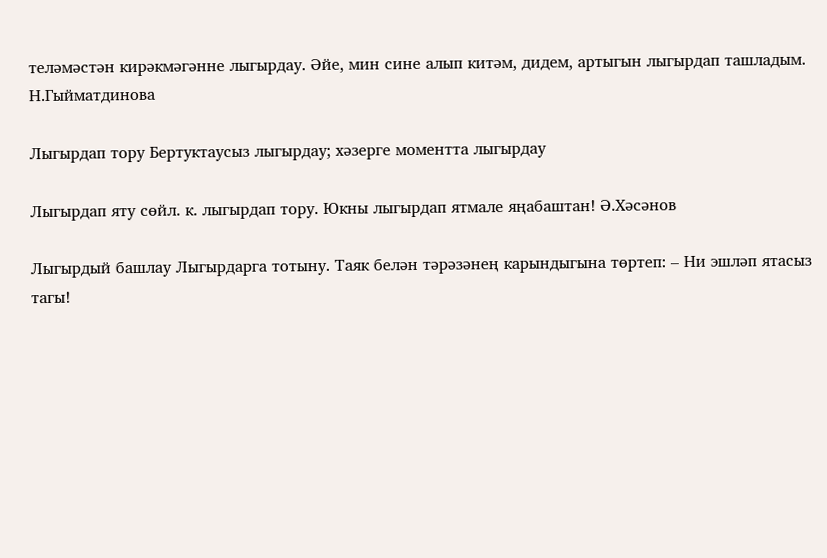теләмәстән кирәкмәгәнне лыгырдау. Әйе, мин сине алып китәм, дидем, артыгын лыгырдап ташладым. Н.Гыйматдинова

Лыгырдап тору Бертуктаусыз лыгырдау; хәзерге моментта лыгырдау

Лыгырдап яту сөйл. к. лыгырдап тору. Юкны лыгырдап ятмале яңабаштан! Ә.Хәсәнов

Лыгырдый башлау Лыгырдарга тотыну. Таяк белән тәрәзәнең карындыгына төртеп: – Ни эшләп ятасыз тагы!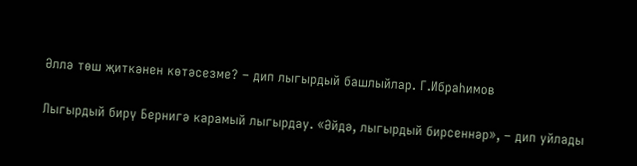Әллә төш җиткәнен көтәсезме? – дип лыгырдый башлыйлар. Г.Ибраһимов

Лыгырдый бирү Бернигә карамый лыгырдау. «Әйдә, лыгырдый бирсеннәр», – дип уйлады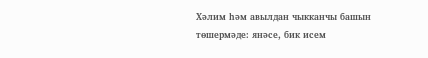Хәлим һәм авылдан чыкканчы башын төшермәде: янәсе, бик исем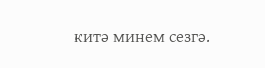китә минем сезгә.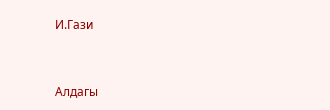И.Гази



Алдагы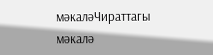мәкаләЧираттагы мәкалә